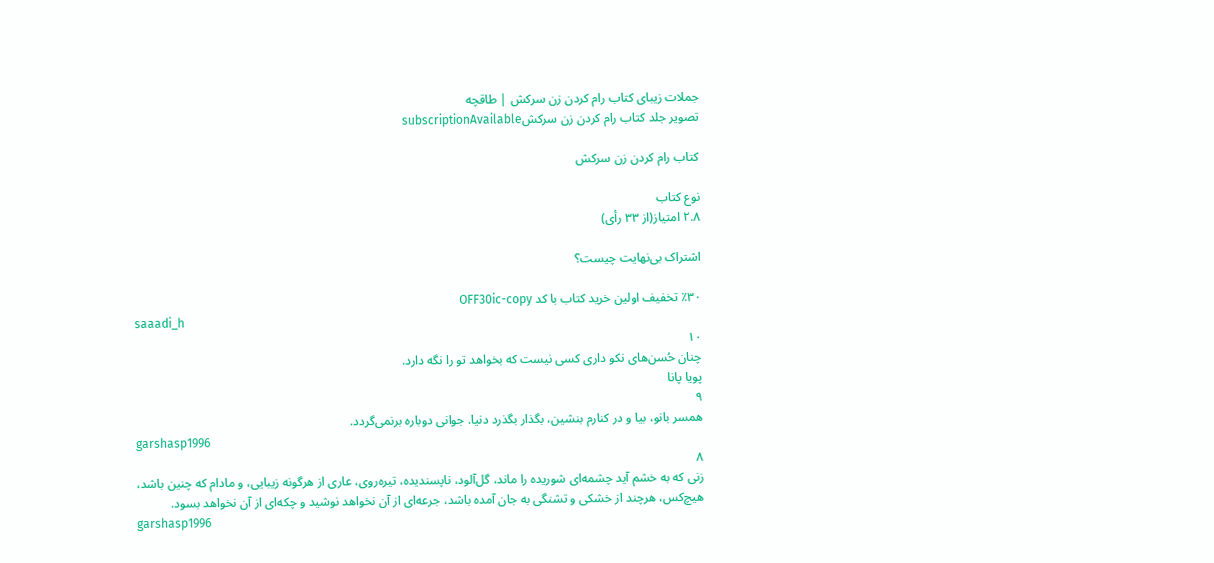جملات زیبای کتاب رام کردن زن سرکش | طاقچه
تصویر جلد کتاب رام کردن زن سرکشsubscriptionAvailable

کتاب رام کردن زن سرکش

نوع کتاب
۲.۸ امتیاز(از ۳۳ رأی)

اشتراک بی‌نهایت چیست؟

٪۳۰ تخفیف اولین خرید کتاب با کد OFF30ic-copy
saaadi_h
۱۰
چنان حُسن‌های نکو داری کسی نیست که بخواهد تو را نگه دارد.
پویا پانا
۹
همسر بانو، بیا و در کنارم بنشین، بگذار بگذرد دنیا. جوانی دوباره برنمی‌گردد.
garshasp1996
۸
زنی که به خشم آید چشمه‌ای شوریده را ماند، گل‌آلود، ناپسندیده، تیره‌روی، عاری از هرگونه زیبایی، و مادام که چنین باشد، هیچ‌کس، هرچند از خشکی و تشنگی به جان آمده باشد، جرعه‌ای از آن نخواهد نوشید و چکه‌ای از آن نخواهد بسود.
garshasp1996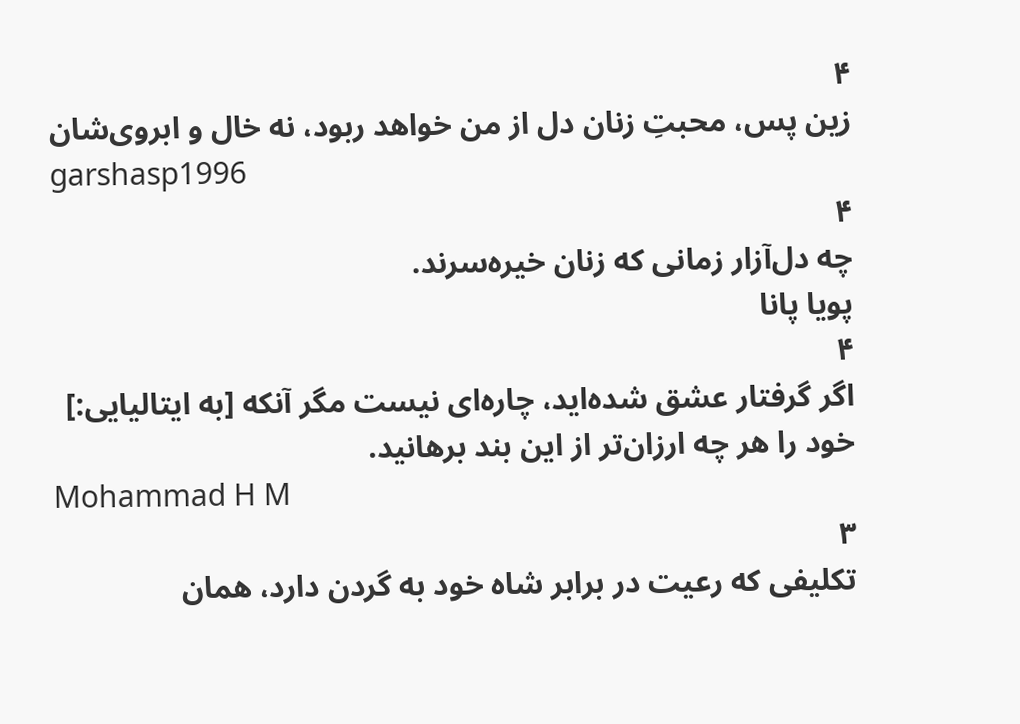۴
زین پس، محبتِ زنان دل از من خواهد ربود، نه خال و ابروی‌شان
garshasp1996
۴
چه دل‌آزار زمانی که زنان خیره‌سرند.
پویا پانا
۴
اگر گرفتار عشق شده‌اید،‌ چاره‌ای نیست مگر آنکه [به ایتالیایی:] خود را هر چه ارزان‌تر از این بند برهانید.
Mohammad H M
۳
تکلیفی که رعیت در برابر شاه خود به گردن دارد، همان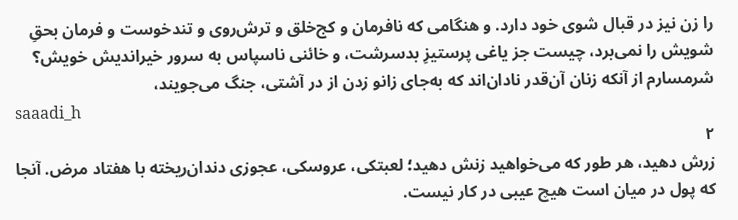را زن نیز در قبال شوی خود دارد. و هنگامی که نافرمان و کج‌خلق و ترش‌روی و تندخوست و فرمان بحقِ شویش را نمی‌برد، چیست جز یاغی پرستیزِ بدسرشت، و خائنی ناسپاس به سرور خیراندیش خویش؟ شرمسارم از آنکه زنان آن‌قدر نادان‌اند که به‌جای زانو زدن از در آشتی، جنگ می‌جویند،
saaadi_h
۲
زرش دهید، هر طور که می‌خواهید زنش دهید؛ لعبتکی، عروسکی، عجوزی دندان‌ریخته با هفتاد مرض. آنجا که پول در میان است هیچ عیبی در کار نیست.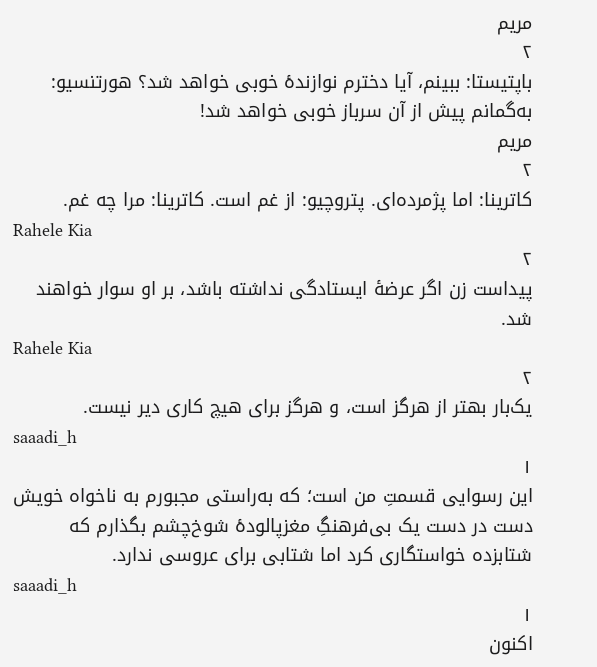مریم
۲
باپتیستا: ببینم، آیا دخترم نوازندۀ خوبی خواهد شد؟ هورتنسیو: به‌گمانم پیش از آن سرباز خوبی خواهد شد!
مریم
۲
کاترینا: اما پژمرده‌ای. پتروچیو: از غم است. کاترینا: مرا چه غم.
Rahele Kia
۲
پیداست زن اگر عرضۀ ایستادگی نداشته باشد، بر او سوار خواهند شد.
Rahele Kia
۲
یک‌بار بهتر از هرگز است، و هرگز برای هیچ کاری دیر نیست.
saaadi_h
۱
این رسوایی قسمتِ من است؛ که به‌راستی مجبورم به ناخواه خویش دست در دست یک بی‌فرهنگِ مغزپالودۀ شوخ‌چشم بگذارم که شتابزده خواستگاری کرد اما شتابی برای عروسی ندارد.
saaadi_h
۱
اکنون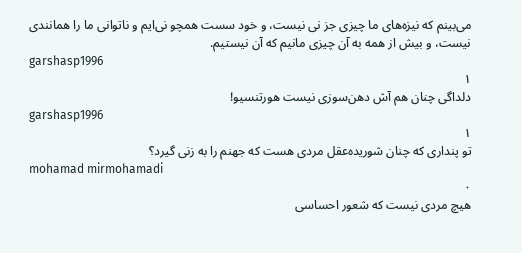می‌بینم که نیزه‌های ما چیزی جز نی نیست، و خود سست همچو نی‌ایم و ناتوانی ما را همانندی نیست، و بیش از همه به آن چیزی مانیم که آن نیستیم.
garshasp1996
۱
دلداگی چنان هم آش دهن‌سوزی نیست هورتنسیو!
garshasp1996
۱
تو پنداری که چنان شوریده‌عقل مردی هست که جهنم را به زنی گیرد؟
mohamad mirmohamadi
۰
هیچ مردی نیست که شعور احساسی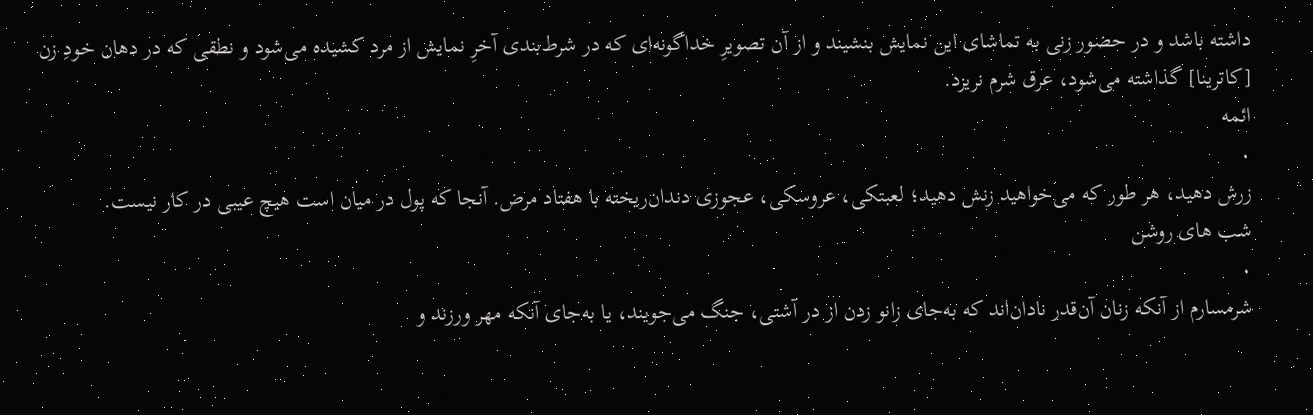داشته باشد و در حضور زنی به تماشای این نمایش بنشیند و از آن تصویرِ خداگونه‌ای که در شرط‌بندی آخرِ نمایش از مرد کشیده می‌شود و نطقی که در دهان خودِ زن [کاترینا] گذاشته می‌شود، عرق شرم نریزد.
ائمه
۰
زرش دهید، هر طور که می‌خواهید زنش دهید؛ لعبتکی، عروسکی، عجوزی دندان‌ریخته با هفتاد مرض. آنجا که پول در میان است هیچ عیبی در کار نیست.
شب های روشن
۰
شرمسارم از آنکه زنان آن‌قدر نادان‌اند که به‌جای زانو زدن از در آشتی، جنگ می‌جویند، یا به‌جای آنکه مهر ورزند و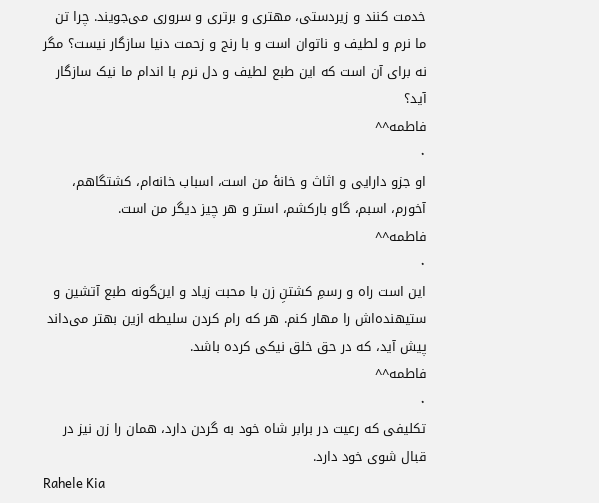خدمت کنند و زیردستی، مهتری و برتری و سروری می‌جویند. چرا تن ما نرم و لطیف و ناتوان است و با رنج و زحمت دنیا سازگار نیست؟ مگر نه برای آن است که این طبع لطیف و دل نرم با اندام ما نیک سازگار آید؟
فاطمه^^
۰
او جزو دارایی و اثاث و خانۀ من است، اسباب خانه‌ام، کشتگاهم، آخورم، اسبم، گاو بارکشم، استر و هر چیز دیگر من است.
فاطمه^^
۰
این است راه و رسمِ کشتنِ زن با محبت زیاد و این‌گونه طبع آتشین و ستیهنده‌اش را مهار کنم. هر که رام کردن سلیطه ازین بهتر می‌داند پیش آید، که در حق خلق نیکی کرده باشد.
فاطمه^^
۰
تکلیفی که رعیت در برابر شاه خود به گردن دارد، همان را زن نیز در قبال شوی خود دارد.
Rahele Kia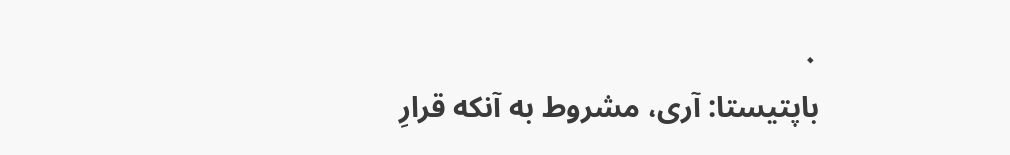۰
باپتیستا: آری، مشروط به آنکه قرارِ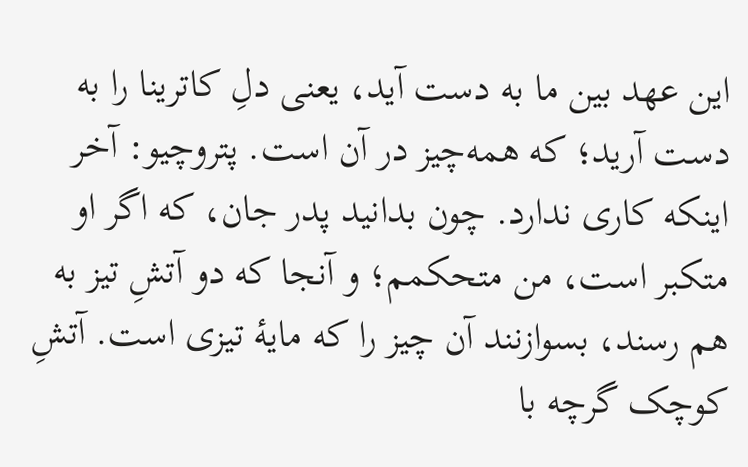این عهد بین ما به دست آید، یعنی دلِ کاترینا را به دست آرید؛ که همه‌چیز در آن است. پتروچیو: آخر اینکه کاری ندارد. چون بدانید پدر جان، که اگر او متکبر است، من متحکمم؛ و آنجا که دو آتشِ تیز به هم رسند، بسوازنند آن چیز را که مایۀ تیزی است. آتشِ کوچک گرچه با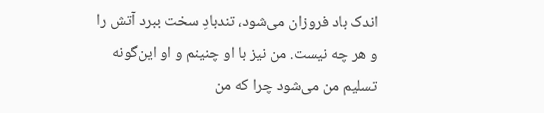اندک باد فروزان می‌شود، تندبادِ سخت ببرد آتش را و هر چه نیست. من نیز با او چنینم و او این‌گونه تسلیم من می‌شود چرا که من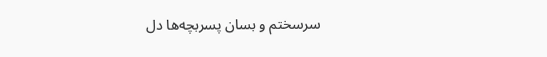سرسختم و بسان پسربچه‌ها دل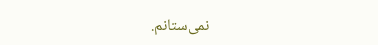نمی‌ستانم.